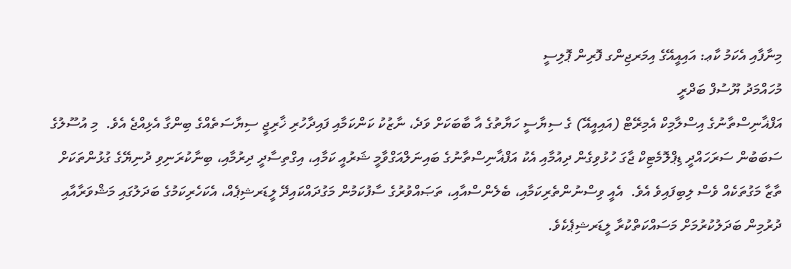މިނާފާއި އެކަމު ކާޢ: އައިއީއޭގެ އިމަރޖިންގ ފޮރިން ޕޮލިސީ
މުހައްމަދު ޔޫސުފް ބަދްރީ
އަފްޣާނިސްތާނުގެ އިސްލާމިކް އެމިރޭޓް (އައިއީއޭ) ގެ ސިޔާސީ ހަޔާތުގެ އާ ބާބަކަށް ވަދެ، ނާޒުކު ކަންކަމާއި ފައިދާހުރި ޚާރިޖީ ސިޔާސަތެއްގެ ބިންގާ އެޅިއްޖެ އެވެ.  މި އުސޫލުގެ ސަބަބުން ސަރަހައްދީ ޑިޕްލޮމެޓިކް ޖާގަ ހުޅުވިގެން ދިއުމާއި އެކު އަފްޣާނިސްތާނުގެ ބައިނަލްއަގްވާމީ ޝަރުއީ ކަމާއި، އިގްތިސާދީ ދިރުމާއި، ބިނާކުރަނިވި ދުނިޔޭގެ ގުޅުންތަކަށް ތާޒާ މަގުތަކެއް ވެސް ލިބިފައިވެ އެވެ.  އެއީ ވިސްނުންތެރިކަމާއި، ބެލެންސްއާއި، ތަޞައްވުރުގެ ސާފުކަމުން މަގުދައްކައިދޭ ލީޑަރޝިޕެއް، އެކަހެރިކަމުގެ ބަދަލުގައި މަޝްވަރާއާއި ދުރުމިން ބަދަލުކުރުމަށް މަސައްކަތްކުރާ ލީޑަރޝިޕެކެވެ.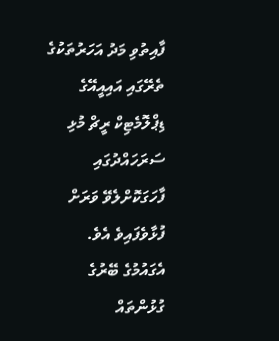ފާއިތުވި މަދު އަހަރުތަކުގެ ތެރޭގައި އައިއީއޭގެ ޑިޕްލޮމެޓިކް ރީޗް މުޅި ސަރަހައްދުގައި ފާހަގަކޮށްލެވޭ ވަރަށް ފުޅާވެފައިވެ އެވެ.  އެގައުމުގެ ބޭރުގެ ގުޅުންތައް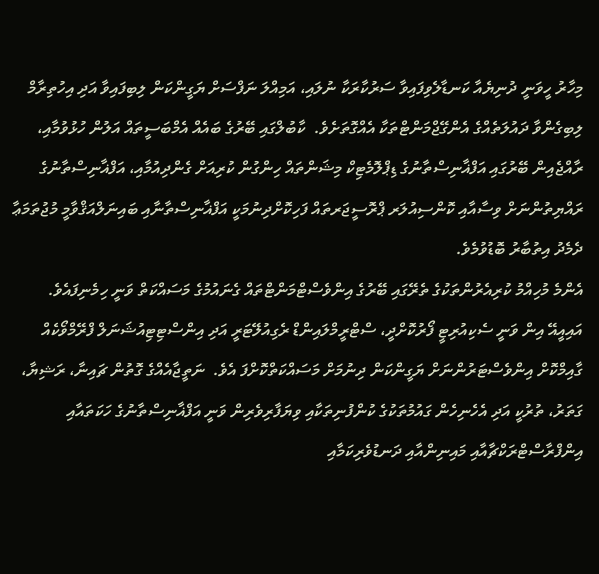މިހާރު ހީވަނީ ދުނިޔެއާ ކަނޑާލެވިފައިވާ ސަރުކާރަކާ ނުލައި، އަމިއްލަ ނަފްސަށް ޔަގީންކަން ލިބިފައިވާ އަދި އިހުތިރާމް ލިބިގެންވާ ދައުލަތެއްގެ އެންގޭޖްމަންޓްތަކާ އެއްގޮތަށެވެ.  ކާބުލްގައި ބޭރުގެ ބައެއް އެމްބަސީތައް އަލުން ހުޅުވުމާއި، ރާއްޖެއިން ބޭރުގައި އަފްޣާނިސްތާނުގެ ޑިޕްލޮމެޓިކް މިޝަންތައް ހިންގުން ކުރިއަށް ގެންދިއުމާއި، އަފްޣާނިސްތާނުގެ ރައްޔިތުންނަށް ވިސާއާއި ކޮންސިއުލަރ ޕްރޮސީޖަރތައް ފަހިކޮށްދިނުމަކީ އަފްޣާނިސްތާނާއި ބައިނަލްއަޤްވާމީ މުޖުތަމަޢާ ދެމެދު އިތުބާރު ބޮޑުވުމެވެ.
އެންމެ މުހިއްމު ކުރިއެރުންތަކުގެ ތެރޭގައި ބޭރުގެ އިންވެސްޓްމަންޓްތައް ގެނައުމުގެ މަސައްކަތް ވަނީ ހިމެނިފައެވެ.  އައިއީއޭ އިން ވަނީ ސެކިއުރިޓީ ފޯރުކޮށްދީ، ސްޓްރީމްލައިންޑް ރެގިއުލޭޓަރީ އަދި އިންސްޓިޓިއުޝަނަލް ފްރޭމްވޯކެއް ގާއިމްކޮށް އިންވެސްޓަރުންނަށް ޔަގީންކަން ދިނުމަށް މަސައްކަތްކޮށްފަ އެވެ.  ނަތީޖާއެއްގެ ގޮތުން ޗައިނާ، ރަޝިޔާ، ގަތަރު، ތުރުކީ އަދި އެހެނިހެން ގައުމުތަކުގެ ކުންފުނިތަކާއި ވިޔަފާރިވެރިން ވަނީ އަފްޣާނިސްތާނުގެ ހަކަތައާއި އިންފްރާސްޓްރަކްޗާއާއި މައިނިންއާއި ދަނޑުވެރިކަމާއި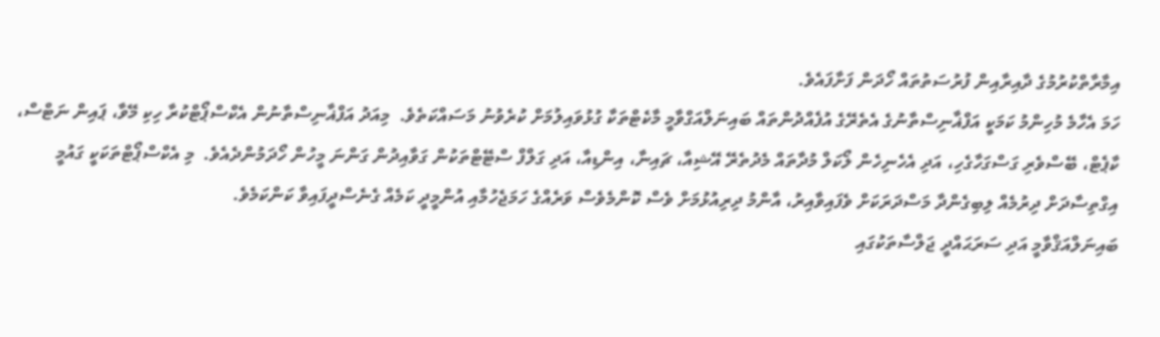އިމާރާތްކުރުމުގެ ދާއިރާއިން ފުރުސަތުތައް ހޯދަން ފަށާފައެވެ.
ހަމަ އެހާމެ މުހިންމު ކަމަކީ އަފްޣާނިސްތާނުގެ އެތެރޭގެ އުފެއްދުންތައް ބައިނަލްއަގްވާމީ މާކެޓްތަކާ ގުޅުވައިލުމަށް ކުރެވުނު މަސައްކަތެވެ.  މިއަދު އަފްޣާނިސްތާނުން އެކްސްޕޯޓްކުރާ ހިކި މޭވާ، ޕައިން ނަޓްސް، ކާޕެޓް، ބޭސްވެރި ގަސްގަހާގެހި، އަދި އެހެނިހެން ލޯކަލް މުދާތައް މެދުތެރޭ އޭޝިއާ، ޗައިނާ، އިންޑިއާ، އަދި ގަލްފް ސްޓޭޓްތަކުން ގަވާއިދުން ގަންނަ މީހުން ހޯދަމުންދެއެވެ.  މި އެކްސްޕޯޓްތަކަކީ ގައުމީ އިގްތިސާދަށް ދިރުމެއް ލިބިގެންދާ މަސްދަރަކަށް ވެފައިވާއިރު، އާންމު ދިރިއުޅުމަށް ވެސް ކޮންމެވެސް ވަރެއްގެ ހަމަޖެހުމާއި އުންމީދީ ކަމެއް ގެނެސްދީފައިވާ ކަންކަމެވެ.
ބައިނަލްއަޤްވާމީ އަދި ސަރަޙައްދީ ޖަލްސާތަކުގައި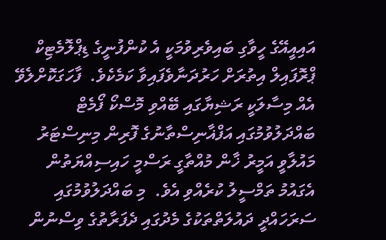އައިއީއޭގެ ހީވާގި ބައިވެރިވުމަކީ އެ ކުންފުނީގެ ޑިޕްލޮމެޓިކް ޕްރޮފައިލް އިތުރަށް ހަރުދަނާވެފައިވާ ކަމެކެވެ.  ފާހަގަކޮށްލެވޭ އެއް މިސާލަކީ ރަޝިޔާގައި ބޭއްވި މޮސްކޯ ފޯމެޓް ބައްދަލުވުމުގައި އަފްޣާނިސްތާނުގެ ފޮރިން މިނިސްޓަރު މައުލާވީ އަމީރު ޚާން މުއްތާގީ ރަސްމީ ހައިސިއްޔަތުން އެގައުމު ތަމްސީލު ކުރެއްވި އެވެ.  މި ބައްދަލުވުމުގައި ސަރަހައްދީ ދައުލަތްތަކުގެ މެދުގައި ދެފަރާތުގެ ވިސްނުން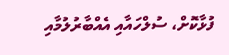ފުޅާކޮށް، ސުލްހައާއި އެއްބާރުލުމާއި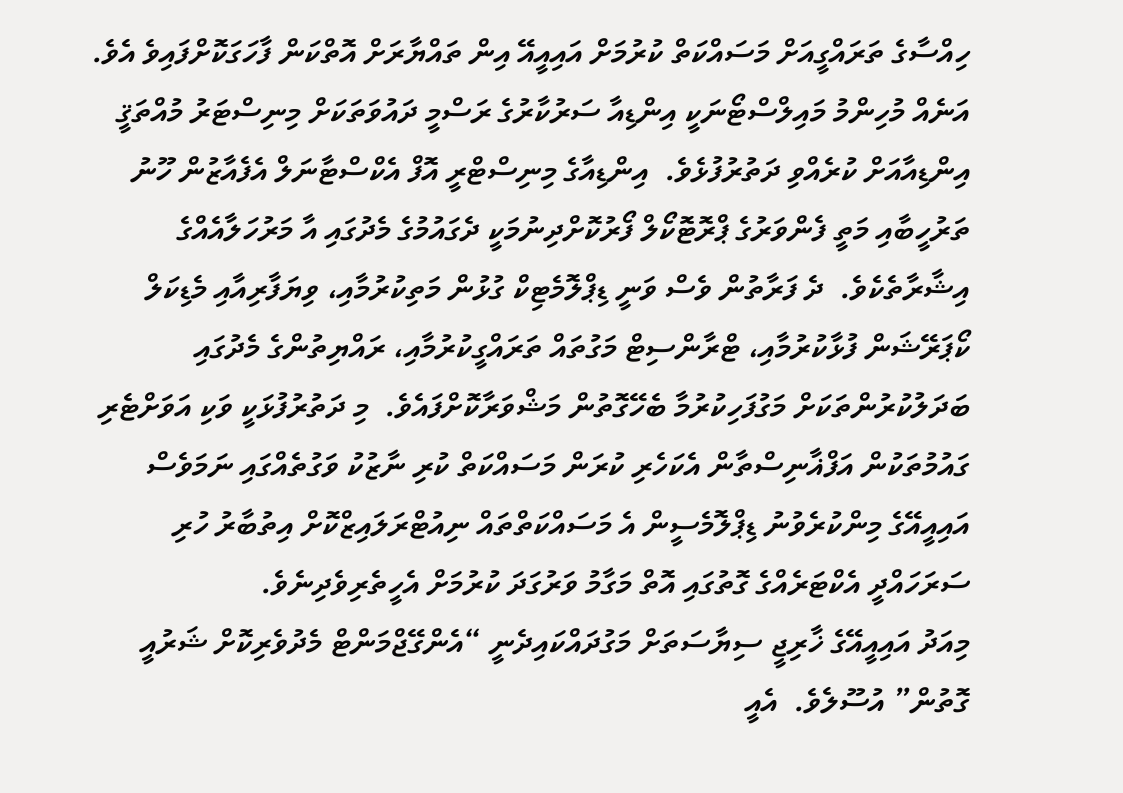ހިއްސާގެ ތަރައްގީއަށް މަސައްކަތް ކުރުމަށް އައިއީއޭ އިން ތައްޔާރަށް އޮތްކަން ފާހަގަކޮށްފައިވެ އެވެ.
އަނެއް މުހިންމު މައިލްސްޓޯނަކީ އިންޑިއާ ސަރުކާރުގެ ރަސްމީ ދައުވަތަކަށް މިނިސްޓަރު މުއްތަޤީ އިންޑިއާއަށް ކުރެއްވި ދަތުރުފުޅެވެ.  އިންޑިއާގެ މިނިސްޓްރީ އޮފް އެކްސްޓާނަލް އެފެއާޒުން ހޫނު ތަރުހީބާއި މަތީ ފެންވަރުގެ ޕްރޮޓޮކޯލް ފޯރުކޮށްދިނުމަކީ ދެގައުމުގެ މެދުގައި އާ މަރުހަލާއެއްގެ އިޝާރާތެކެވެ.  ދެ ފަރާތުން ވެސް ވަނީ ޑިޕްލޮމެޓިކް ގުޅުން މަތިކުރުމާއި، ވިޔަފާރިއާއި މެޑިކަލް ކޯޕަރޭޝަން ފުޅާކުރުމާއި، ޓްރާންސިޓް މަގުތައް ތަރައްގީކުރުމާއި، ރައްޔިތުންގެ މެދުގައި ބަދަލުކުރުންތަކަށް މަގުފަހިކުރުމާ ބެހޭގޮތުން މަޝްވަރާކޮށްފައެވެ.  މި ދަތުރުފުޅަކީ ވަކި އަވަށްޓެރި ގައުމުތަކުން އަފްޣާނިސްތާން އެކަހެރި ކުރަން މަސައްކަތް ކުރި ނާޒުކު ވަގުތެއްގައި ނަމަވެސް އައިއީއޭގެ މިންކުރެވުނު ޑިޕްލޮމެސީން އެ މަސައްކަތްތައް ނިއުޓްރަލައިޒްކޮށް އިތުބާރު ހުރި ސަރަހައްދީ އެކްޓަރެއްގެ ގޮތުގައި އޮތް މަގާމު ވަރުގަދަ ކުރުމަށް އެހީތެރިވެދިނެވެ.
މިއަދު އައިއީއޭގެ ޚާރިޖީ ސިޔާސަތަށް މަގުދައްކައިދެނީ “އެންގޭޖްމަންޓް މެދުވެރިކޮށް ޝަރުއީ ގޮތުން” އުސޫލެވެ.  އެއީ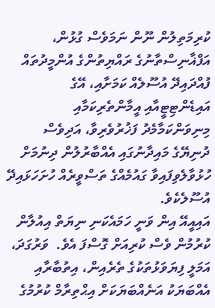ކުރިމަތިލުން ނޫން ނަމަވެސް ގުޅުން، އަފްޣާނިސްތާނުގެ ރައްޔިތުންގެ އުންމީދުތައް ފުއްދައިދޭ އުސޫލެއް ކަމަށާއި، އޭގެ އައިޑެންޓިޓީއާއި އީމާންތެރިކަމާއި މިނިވަންކަމާމެދު ފަޚުރުވެރިވާ، އަދިވެސް ދުނިޔޭގެ މައިދާނުގައި އެއްބާރުލުން ދިނުމަށް ހުޅުވާލެވިފައިވާ ގައުމެއްގެ ތަސްވީރެއް ހުށަހަޅައިދޭ އުސޫލެކެވެ.
އައިއީއޭ އިން ވަނީ ހަމައެކަނި ނިޔަތް އިއުލާން ކުރުމުން ވެސް ކުރިއަށް ގޮސްފަ އެވެ.  ވަރުގަދަ، އަމަލީ ފިޔަވަޅުތަކުގެ ތެރެއިން، އިތުބާރާއި އެއްބަޔަކު އަނެއްބަޔަކަށް އިޙްތިރާމް ކުރުމުގެ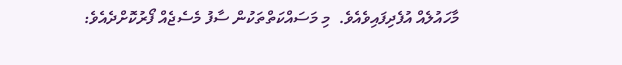މާހައުލެއް އުފެދިފައިވެއެވެ.  މި މަސައްކަތްތަކުން ސާފު މެސެޖެއް ފޯރުކޮށްދެއެވެ: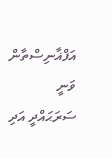އަފްޣާނިސްތާން ވަނީ ސަރަޙައްދީ އަދި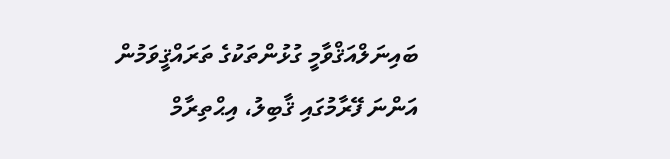ބައިނަލްއަޤްވާމީ ގުޅުންތަކުގެ ތަރައްޤީވަމުން އަންނަ ފޭރާމުގައި ޤާބިލު، އިޙްތިރާމް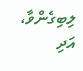ލިބިގެންވާ، އަދި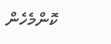ކޮންމެހެން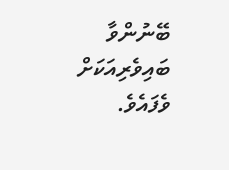ބޭނުންވާ ބައިވެރިއަކަށް ވެފައެވެ.